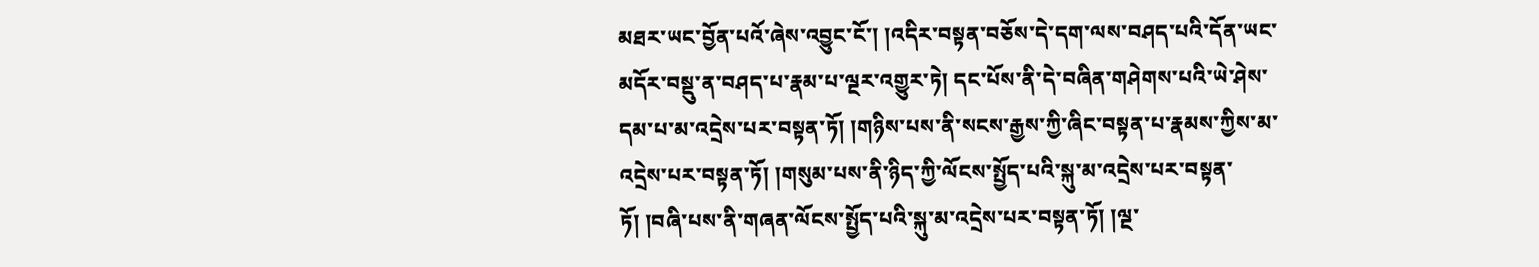མཐར་ཡང་བྱོན་པའོ་ཞེས་འབྱུང་ངོ་། །འདིར་བསྟན་བཅོས་དེ་དག་ལས་བཤད་པའི་དོན་ཡང་མདོར་བསྡུ་ན་བཤད་པ་རྣམ་པ་ལྔར་འགྱུར་ཏེ། དང་པོས་ནི་དེ་བཞིན་གཤེགས་པའི་ཡེ་ཤེས་དམ་པ་མ་འདྲེས་པར་བསྟན་ཏོ། །གཉིས་པས་ནི་སངས་རྒྱས་ཀྱི་ཞིང་བསྟན་པ་རྣམས་ཀྱིས་མ་འདྲེས་པར་བསྟན་ཏོ། །གསུམ་པས་ནི་ཉིད་ཀྱི་ལོངས་སྤྱོད་པའི་སྐུ་མ་འདྲེས་པར་བསྟན་ཏོ། །བཞི་པས་ནི་གཞན་ལོངས་སྤྱོད་པའི་སྐུ་མ་འདྲེས་པར་བསྟན་ཏོ། །ལྔ་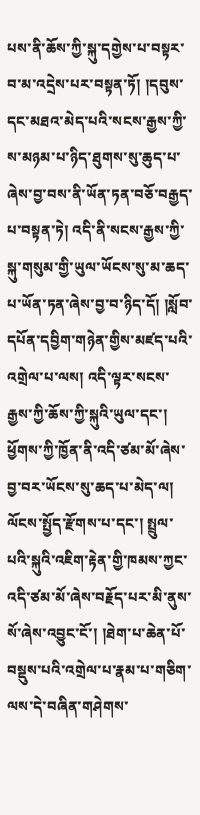པས་ནི་ཆོས་ཀྱི་སྐུ་དགྱེས་པ་བསྟར་བ་མ་འདྲེས་པར་བསྟན་ཏོ། །དབུས་དང་མཐའ་མེད་པའི་སངས་རྒྱས་ཀྱི་ས་མཉམ་པ་ཉིད་ཐུགས་སུ་ཆུད་པ་ཞེས་བྱ་བས་ནི་ཡོན་ཏན་བཅོ་བརྒྱད་པ་བསྟན་ཏེ། འདི་ནི་སངས་རྒྱས་ཀྱི་སྐུ་གསུམ་གྱི་ཡུལ་ཡོངས་སུ་མ་ཆད་པ་ཡོན་ཏན་ཞེས་བྱ་བ་ཉིད་དོ། །སློབ་དཔོན་དབྱིག་གཉེན་གྱིས་མཛད་པའི་འགྲེལ་པ་ལས། འདི་ལྟར་སངས་རྒྱས་ཀྱི་ཆོས་ཀྱི་སྐུའི་ཡུལ་དང་། ཕྱོགས་ཀྱི་ཁྱོན་ནི་འདི་ཙམ་མོ་ཞེས་བྱ་བར་ཡོངས་སུ་ཆད་པ་མེད་ལ། ལོངས་སྤྱོད་རྫོགས་པ་དང་། སྤྲུལ་པའི་སྐུའི་འཇིག་རྟེན་གྱི་ཁམས་ཀྱང་འདི་ཙམ་མོ་ཞེས་བརྗོད་པར་མི་ནུས་སོ་ཞེས་འབྱུང་ངོ་། །ཐེག་པ་ཆེན་པོ་བསྡུས་པའི་འགྲེལ་པ་རྣམ་པ་གཅིག་ལས་དེ་བཞིན་གཤེགས་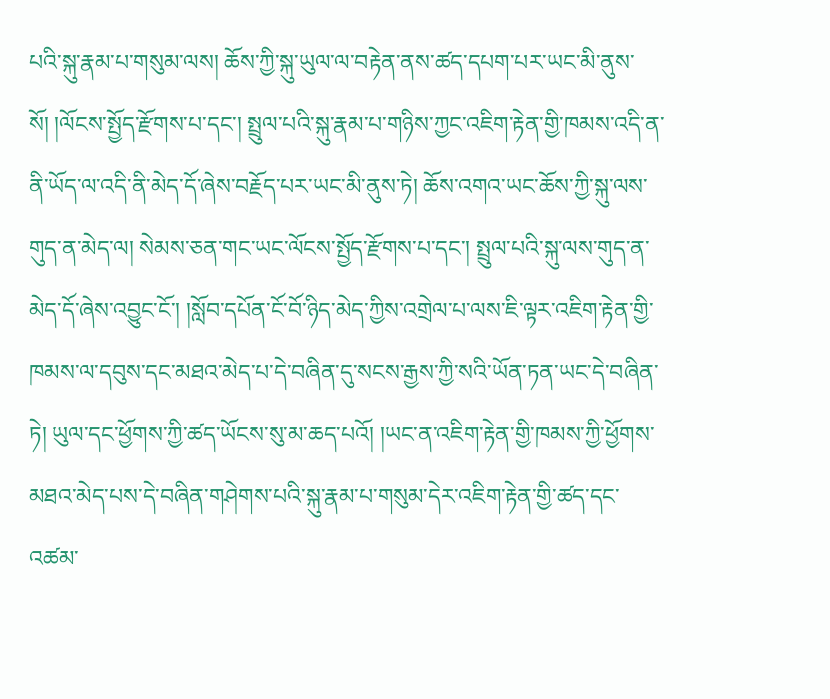པའི་སྐུ་རྣམ་པ་གསུམ་ལས། ཆོས་ཀྱི་སྐུ་ཡུལ་ལ་བརྟེན་ནས་ཚད་དཔག་པར་ཡང་མི་ནུས་སོ། །ལོངས་སྤྱོད་རྫོགས་པ་དང་། སྤྲུལ་པའི་སྐུ་རྣམ་པ་གཉིས་ཀྱང་འཇིག་རྟེན་གྱི་ཁམས་འདི་ན་ནི་ཡོད་ལ་འདི་ནི་མེད་དོ་ཞེས་བརྗོད་པར་ཡང་མི་ནུས་ཏེ། ཆོས་འགའ་ཡང་ཆོས་ཀྱི་སྐུ་ལས་གུད་ན་མེད་ལ། སེམས་ཅན་གང་ཡང་ལོངས་སྤྱོད་རྫོགས་པ་དང་། སྤྲུལ་པའི་སྐུ་ལས་གུད་ན་མེད་དོ་ཞེས་འབྱུང་ངོ་། །སློབ་དཔོན་ངོ་བོ་ཉིད་མེད་ཀྱིས་འགྲེལ་པ་ལས་ཇི་ལྟར་འཇིག་རྟེན་གྱི་ཁམས་ལ་དབུས་དང་མཐའ་མེད་པ་དེ་བཞིན་དུ་སངས་རྒྱས་ཀྱི་སའི་ཡོན་ཏན་ཡང་དེ་བཞིན་ཏེ། ཡུལ་དང་ཕྱོགས་ཀྱི་ཚད་ཡོངས་སུ་མ་ཆད་པའོ། །ཡང་ན་འཇིག་རྟེན་གྱི་ཁམས་ཀྱི་ཕྱོགས་མཐའ་མེད་པས་དེ་བཞིན་གཤེགས་པའི་སྐུ་རྣམ་པ་གསུམ་དེར་འཇིག་རྟེན་གྱི་ཚད་དང་འཚམ་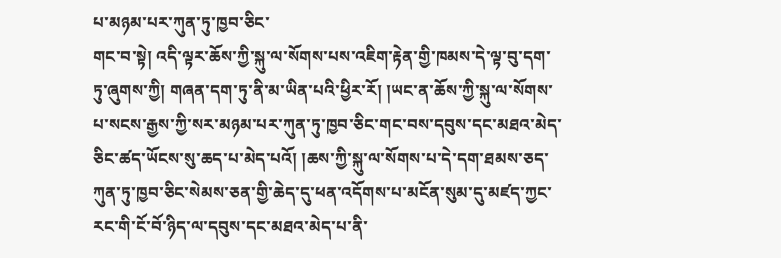པ་མཉམ་པར་ཀུན་ཏུ་ཁྱབ་ཅིང་
གང་བ་སྟེ། འདི་ལྟར་ཆོས་ཀྱི་སྐུ་ལ་སོགས་པས་འཇིག་རྟེན་གྱི་ཁམས་དེ་ལྟ་བུ་དག་ཏུ་ཞུགས་ཀྱི། གཞན་དག་ཏུ་ནི་མ་ཡིན་པའི་ཕྱིར་རོ། །ཡང་ན་ཆོས་ཀྱི་སྐུ་ལ་སོགས་པ་སངས་རྒྱས་ཀྱི་སར་མཉམ་པར་ཀུན་ཏུ་ཁྱབ་ཅིང་གང་བས་དབུས་དང་མཐའ་མེད་ཅིང་ཚད་ཡོངས་སུ་ཆད་པ་མེད་པའོ། །ཆས་ཀྱི་སྐུ་ལ་སོགས་པ་དེ་དག་ཐམས་ཅད་ཀུན་ཏུ་ཁྱབ་ཅིང་སེམས་ཅན་གྱི་ཆེད་དུ་ཕན་འདོགས་པ་མངོན་སུམ་དུ་མཛད་ཀྱང་རང་གི་ངོ་བོ་ཉིད་ལ་དབུས་དང་མཐའ་མེད་པ་ནི་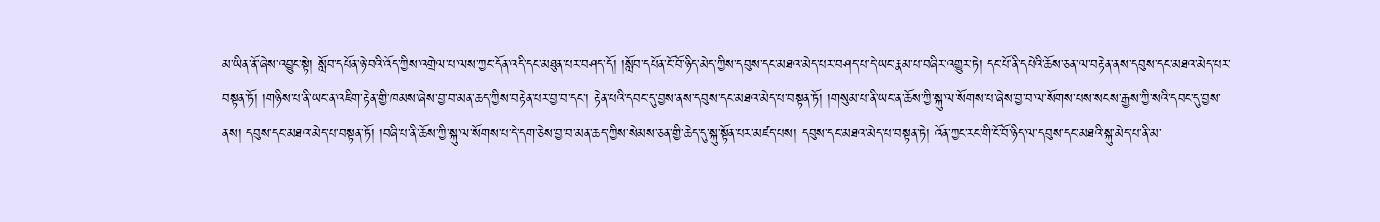མ་ཡིན་ནོ་ཞེས་འབྱུང་སྟེ། སློབ་དཔོན་ཉེ་བའི་འོད་ཀྱིས་འགྲེལ་པ་ལས་ཀྱང་དོན་འདི་དང་མཐུན་པར་བཤད་དོ། །སློབ་དཔོན་ངོ་བོ་ཉིད་མེད་ཀྱིས་དབུས་དང་མཐའ་མེད་པར་བཤད་པ་དེ་ཡང་རྣམ་པ་བཞིར་འགྱུར་ཏེ། དང་པོ་ནི་དཔེའི་ཆོས་ཅན་ལ་བརྟེན་ནས་དབུས་དང་མཐའ་མེད་པར་བསྟན་ཏོ། །གཉིས་པ་ནི་ཡང་ན་འཇིག་རྟེན་གྱི་ཁམས་ཞེས་བྱ་བ་མན་ཆད་ཀྱིས་བརྟེན་པར་བྱ་བ་དང་། རྟེན་པའི་དབང་དུ་བྱས་ནས་དབུས་དང་མཐའ་མེད་པ་བསྟན་ཏོ། །གསུམ་པ་ནི་ཡང་ན་ཆོས་ཀྱི་སྐུ་ལ་སོགས་པ་ཞེས་བྱ་བ་ལ་སོགས་པས་སངས་རྒྱས་ཀྱི་སའི་དབང་དུ་བྱས་ནས། དབུས་དང་མཐའ་མེད་པ་བསྟན་ཏོ། །བཞི་པ་ནི་ཆོས་ཀྱི་སྐུ་ལ་སོགས་པ་དེ་དག་ཅེས་བྱ་བ་མན་ཆད་ཀྱིས་སེམས་ཅན་གྱི་ཆེད་དུ་སྐུ་སྟོན་པར་མཛད་པས། དབུས་དང་མཐའ་མེད་པ་བསྟན་ཏེ། འོན་ཀྱང་རང་གི་ངོ་བོ་ཉིད་ལ་དབུས་དང་མཐའི་སྐུ་མེད་པ་ནི་མ་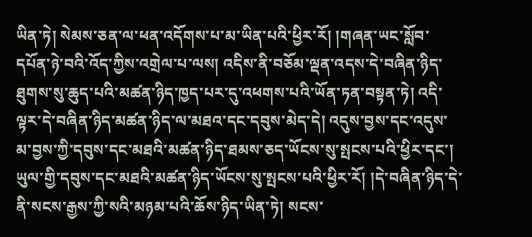ཡིན་ཏེ། སེམས་ཅན་ལ་ཕན་འདོགས་པ་མ་ཡིན་པའི་ཕྱིར་རོ། །གཞན་ཡང་སློབ་དཔོན་ཉེ་བའི་འོད་ཀྱིས་འགྲེལ་པ་ལས། འདིས་ནི་བཅོམ་ལྡན་འདས་དེ་བཞིན་ཉིད་ཐུགས་སུ་ཆུད་པའི་མཚན་ཉིད་ཁྱད་པར་དུ་འཕགས་པའི་ཡོན་ཏན་བསྟན་ཏེ། འདི་ལྟར་དེ་བཞིན་ཉིད་མཚན་ཉིད་ལ་མཐའ་དང་དབུས་མེད་དེ། འདུས་བྱས་དང་འདུས་མ་བྱས་ཀྱི་དབུས་དང་མཐའི་མཚན་ཉིད་ཐམས་ཅད་ཡོངས་སུ་སྤངས་པའི་ཕྱིར་དང་། ཡུལ་གྱི་དབུས་དང་མཐའི་མཚན་ཉིད་ཡོངས་སུ་སྤངས་པའི་ཕྱིར་རོ། །དེ་བཞིན་ཉིད་དེ་ནི་སངས་རྒྱས་ཀྱི་སའི་མཉམ་པའི་ཆོས་ཉིད་ཡིན་ཏེ། སངས་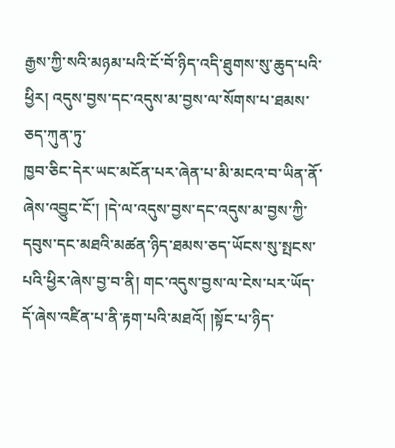རྒྱས་ཀྱི་སའི་མཉམ་པའི་ངོ་བོ་ཉིད་འདི་ཐུགས་སུ་ཆུད་པའི་ཕྱིར། འདུས་བྱས་དང་འདུས་མ་བྱས་ལ་སོགས་པ་ཐམས་ཅད་ཀུན་ཏུ་
ཁྱབ་ཅིང་དེར་ཡང་མངོན་པར་ཞེན་པ་མི་མངའ་བ་ཡིན་ནོ་ཞེས་འབྱུང་ངོ་། །དེ་ལ་འདུས་བྱས་དང་འདུས་མ་བྱས་ཀྱི་དབུས་དང་མཐའི་མཚན་ཉིད་ཐམས་ཅད་ཡོངས་སུ་སྤངས་པའི་ཕྱིར་ཞེས་བྱ་བ་ནི། གང་འདུས་བྱས་ལ་ངེས་པར་ཡོད་དོ་ཞེས་འཛིན་པ་ནི་རྟག་པའི་མཐའོ། །སྟོང་པ་ཉིད་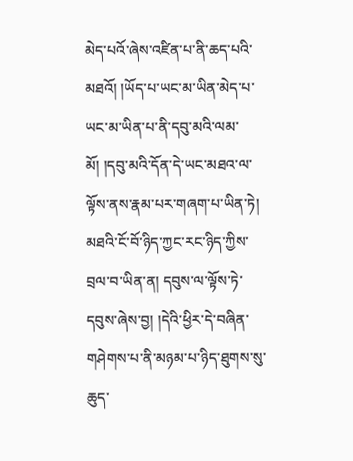མེད་པའོ་ཞེས་འཛིན་པ་ནི་ཆད་པའི་མཐའོ། །ཡོད་པ་ཡང་མ་ཡིན་མེད་པ་ཡང་མ་ཡིན་པ་ནི་དབུ་མའི་ལམ་མོ། །དབུ་མའི་དོན་དེ་ཡང་མཐའ་ལ་ལྟོས་ནས་རྣམ་པར་གཞག་པ་ཡིན་ཏེ། མཐའི་ངོ་བོ་ཉིད་ཀྱང་རང་ཉིད་ཀྱིས་བྲལ་བ་ཡིན་ན། དབུས་ལ་ལྟོས་ཏེ་དབུས་ཞེས་བྱ། །དེའི་ཕྱིར་དེ་བཞིན་གཤེགས་པ་ནི་མཉམ་པ་ཉིད་ཐུགས་སུ་ཆུད་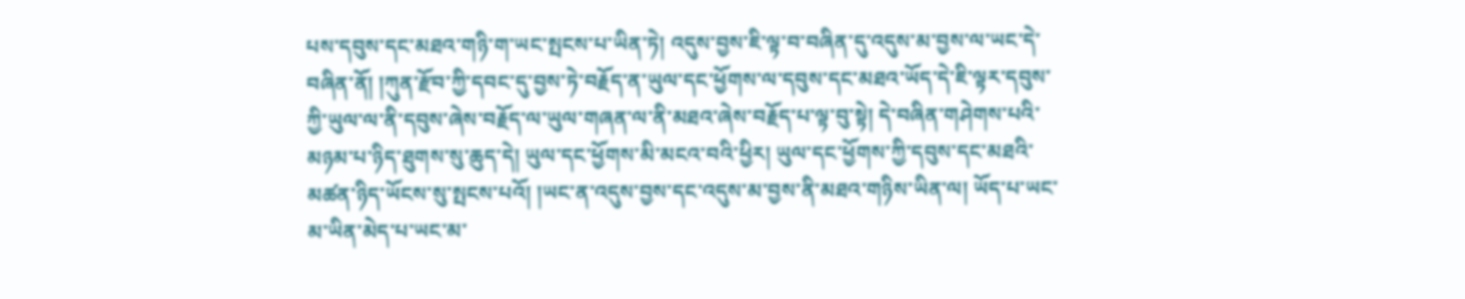པས་དབུས་དང་མཐའ་གཉི་ག་ཡང་སྤངས་པ་ཡིན་ཏེ། འདུས་བྱས་ཇི་ལྟ་བ་བཞིན་དུ་འདུས་མ་བྱས་ལ་ཡང་དེ་བཞིན་ནོ། །ཀུན་རྫོབ་ཀྱི་དབང་དུ་བྱས་ཏེ་བརྗོད་ན་ཡུལ་དང་ཕྱོགས་ལ་དབུས་དང་མཐའ་ཡོད་དེ་ཇི་ལྟར་དབུས་ཀྱི་ཡུལ་ལ་ནི་དབུས་ཞེས་བརྗོད་ལ་ཡུལ་གཞན་ལ་ནི་མཐའ་ཞེས་བརྗོད་པ་ལྟ་བུ་སྟེ། དེ་བཞིན་གཤེགས་པའི་མཉམ་པ་ཉིད་ཐུགས་སུ་ཆུད་དེ། ཡུལ་དང་ཕྱོགས་མི་མངའ་བའི་ཕྱིར། ཡུལ་དང་ཕྱོགས་ཀྱི་དབུས་དང་མཐའི་མཚན་ཉིད་ཡོངས་སུ་སྤངས་པའོ། །ཡང་ན་འདུས་བྱས་དང་འདུས་མ་བྱས་ནི་མཐའ་གཉིས་ཡིན་ལ། ཡོད་པ་ཡང་མ་ཡིན་མེད་པ་ཡང་མ་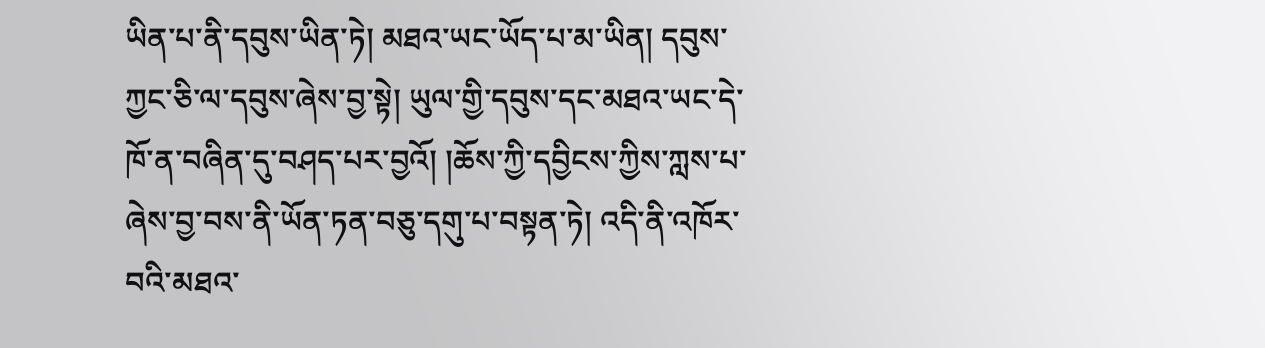ཡིན་པ་ནི་དབུས་ཡིན་ཏེ། མཐའ་ཡང་ཡོད་པ་མ་ཡིན། དབུས་ཀྱང་ཅི་ལ་དབུས་ཞེས་བྱ་སྟེ། ཡུལ་གྱི་དབུས་དང་མཐའ་ཡང་དེ་ཁོ་ན་བཞིན་དུ་བཤད་པར་བྱའོ། །ཆོས་ཀྱི་དབྱིངས་ཀྱིས་ཀླས་པ་ཞེས་བྱ་བས་ནི་ཡོན་ཏན་བཅུ་དགུ་པ་བསྟན་ཏེ། འདི་ནི་འཁོར་བའི་མཐའ་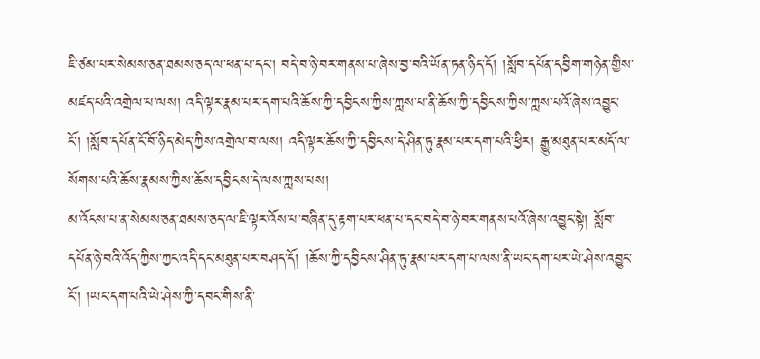ཇི་ཙམ་པར་སེམས་ཅན་ཐམས་ཅད་ལ་ཕན་པ་དང་། བདེ་བ་ཉེ་བར་གནས་པ་ཞེས་བྱ་བའི་ཡོན་ཏན་ཉིད་དོ། །སློབ་དཔོན་དབྱིག་གཉེན་གྱིས་མཛད་པའི་འགྲེལ་པ་ལས། འདི་ལྟར་རྣམ་པར་དག་པའི་ཆོས་ཀྱི་དབྱིངས་ཀྱིས་ཀླས་པ་ནི་ཆོས་ཀྱི་དབྱིངས་ཀྱིས་ཀླས་པའོ་ཞེས་འབྱུང་ངོ་། །སློབ་དཔོན་ངོ་བོ་ཉིད་མེད་ཀྱིས་འགྲེལ་བ་ལས། འདི་ལྟར་ཆོས་ཀྱི་དབྱིངས་དེ་ཤིན་ཏུ་རྣམ་པར་དག་པའི་ཕྱིར། རྒྱུ་མཐུན་པར་མདོ་ལ་སོགས་པའི་ཆོས་རྣམས་ཀྱིས་ཆོས་དབྱིངས་དེ་ལས་ཀླས་པས།
མ་འོངས་པ་ན་སེམས་ཅན་ཐམས་ཅད་ལ་ཇི་ལྟར་འོས་པ་བཞིན་དུ་རྟག་པར་ཕན་པ་དང་བདེ་བ་ཉེ་བར་གནས་པའོ་ཞེས་འབྱུང་སྟེ། སློབ་དཔོན་ཉེ་བའི་འོད་ཀྱིས་ཀྱང་འདི་དང་མཐུན་པར་བཤད་དོ། །ཆོས་ཀྱི་དབྱིངས་ཤིན་ཏུ་རྣམ་པར་དག་པ་ལས་ནི་ཡང་དག་པར་ཡེ་ཤེས་འབྱུང་ངོ་། །ཡང་དག་པའི་ཡེ་ཤེས་ཀྱི་དབང་གིས་ནི་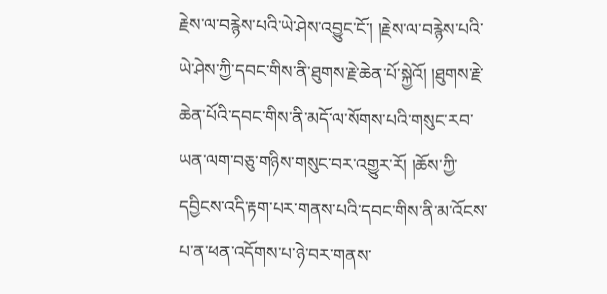རྗེས་ལ་བརྙེས་པའི་ཡེ་ཤེས་འབྱུང་ངོ་། །རྗེས་ལ་བརྙེས་པའི་ཡེ་ཤེས་ཀྱི་དབང་གིས་ནི་ཐུགས་རྗེ་ཆེན་པོ་སྐྱེའོ། །ཐུགས་རྗེ་ཆེན་པོའི་དབང་གིས་ནི་མདོ་ལ་སོགས་པའི་གསུང་རབ་ཡན་ལག་བཅུ་གཉིས་གསུང་བར་འགྱུར་རོ། །ཆོས་ཀྱི་དབྱིངས་འདི་རྟག་པར་གནས་པའི་དབང་གིས་ནི་མ་འོངས་པ་ན་ཕན་འདོགས་པ་ཉེ་བར་གནས་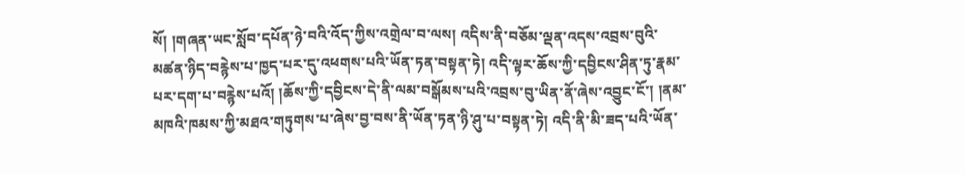སོ། །གཞན་ཡང་སློབ་དཔོན་ཉེ་བའི་འོད་ཀྱིས་འགྲེལ་བ་ལས། འདིས་ནི་བཅོམ་ལྡན་འདས་འབྲས་བུའི་མཚན་ཉིད་བརྙེས་པ་ཁྱད་པར་དུ་འཕགས་པའི་ཡོན་ཏན་བསྟན་ཏེ། འདི་ལྟར་ཆོས་ཀྱི་དབྱིངས་ཤིན་ཏུ་རྣམ་པར་དག་པ་བརྙེས་པའོ། །ཆོས་ཀྱི་དབྱིངས་དེ་ནི་ལམ་བསྒོམས་པའི་འབྲས་བུ་ཡིན་ནོ་ཞེས་འབྱུང་ངོ་། །ནམ་མཁའི་ཁམས་ཀྱི་མཐའ་གཏུགས་པ་ཞེས་བྱ་བས་ནི་ཡོན་ཏན་ཉི་ཤུ་པ་བསྟན་ཏེ། འདི་ནི་མི་ཟད་པའི་ཡོན་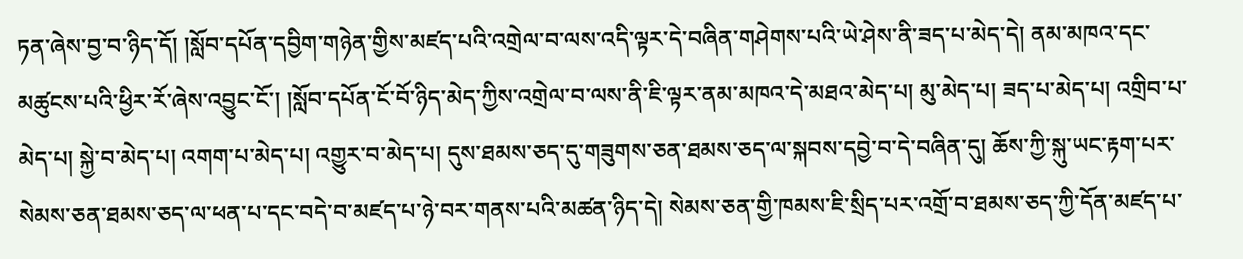ཏན་ཞེས་བྱ་བ་ཉིད་དོ། །སློབ་དཔོན་དབྱིག་གཉེན་གྱིས་མཛད་པའི་འགྲེལ་བ་ལས་འདི་ལྟར་དེ་བཞིན་གཤེགས་པའི་ཡེ་ཤེས་ནི་ཟད་པ་མེད་དེ། ནམ་མཁའ་དང་མཚུངས་པའི་ཕྱིར་རོ་ཞེས་འབྱུང་ངོ་། །སློབ་དཔོན་ངོ་བོ་ཉིད་མེད་ཀྱིས་འགྲེལ་བ་ལས་ནི་ཇི་ལྟར་ནམ་མཁའ་དེ་མཐའ་མེད་པ། མུ་མེད་པ། ཟད་པ་མེད་པ། འགྲིབ་པ་མེད་པ། སྐྱེ་བ་མེད་པ། འགག་པ་མེད་པ། འགྱུར་བ་མེད་པ། དུས་ཐམས་ཅད་དུ་གཟུགས་ཅན་ཐམས་ཅད་ལ་སྐབས་དབྱེ་བ་དེ་བཞིན་དུ། ཆོས་ཀྱི་སྐུ་ཡང་རྟག་པར་སེམས་ཅན་ཐམས་ཅད་ལ་ཕན་པ་དང་བདེ་བ་མཛད་པ་ཉེ་བར་གནས་པའི་མཚན་ཉིད་དེ། སེམས་ཅན་གྱི་ཁམས་ཇི་སྲིད་པར་འགྲོ་བ་ཐམས་ཅད་ཀྱི་དོན་མཛད་པ་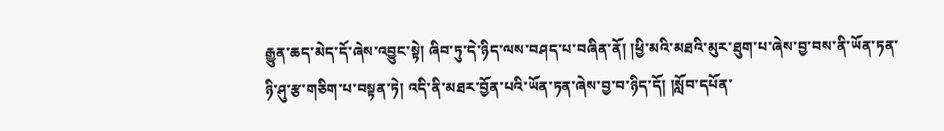རྒྱུན་ཆད་མེད་དོ་ཞེས་འབྱུང་སྟེ། ཞིབ་ཏུ་དེ་ཉིད་ལས་བཤད་པ་བཞིན་ནོ། །ཕྱི་མའི་མཐའི་མུར་ཐུག་པ་ཞེས་བྱ་བས་ནི་ཡོན་ཏན་ཉི་ཤུ་རྩ་གཅིག་པ་བསྟན་ཏེ། འདི་ནི་མཐར་བྱོན་པའི་ཡོན་ཏན་ཞེས་བྱ་བ་ཉིད་དོ། །སློབ་དཔོན་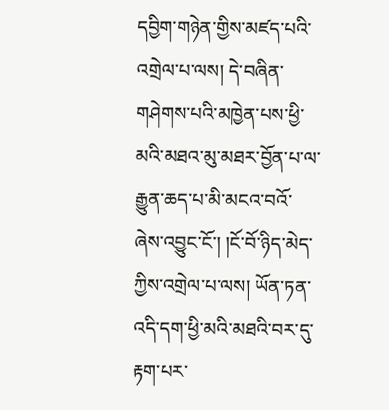དབྱིག་གཉེན་གྱིས་མཛད་པའི་འགྲེལ་པ་ལས། དེ་བཞིན་གཤེགས་པའི་མཁྱེན་པས་ཕྱི་མའི་མཐའ་མུ་མཐར་བྱོན་པ་ལ་རྒྱུན་ཆད་པ་མི་མངའ་བའོ་ཞེས་འབྱུང་ངོ་། །ངོ་བོ་ཉིད་མེད་ཀྱིས་འགྲེལ་པ་ལས། ཡོན་ཏན་འདི་དག་ཕྱི་མའི་མཐའི་བར་དུ་རྟག་པར་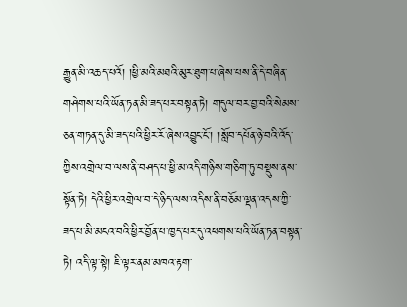རྒྱུན་མི་འཆད་པའོ། །ཕྱི་མའི་མཐའི་མུར་ཐུག་པ་ཞེས་པས་ནི་དེ་བཞིན་གཤེགས་པའི་ཡོན་ཏན་མི་ཟད་པར་བསྟན་ཏེ། གདུལ་བར་བྱ་བའི་སེམས་ཅན་གཏན་དུ་མི་ཟད་པའི་ཕྱིར་རོ་ཞེས་འབྱུང་ངོ་། །སློབ་དཔོན་ཉེ་བའི་འོད་ཀྱིས་འགྲེལ་བ་ལས་ནི་བཤད་པ་ཕྱི་མ་འདི་གཉིས་གཅིག་ཏུ་བསྡུས་ནས་སྟོན་ཏེ། དེའི་ཕྱིར་འགྲེལ་བ་དེ་ཉིད་ལས་འདིས་ནི་བཅོམ་ལྡན་འདས་ཀྱི་ཟད་པ་མི་མངའ་བའི་ཕྱིར་བྱོན་པ་ཁྱད་པར་དུ་འཕགས་པའི་ཡོན་ཏན་བསྟན་ཏེ། འདི་ལྟ་སྟེ། ཇི་ལྟར་ནམ་མཁའ་རྟག་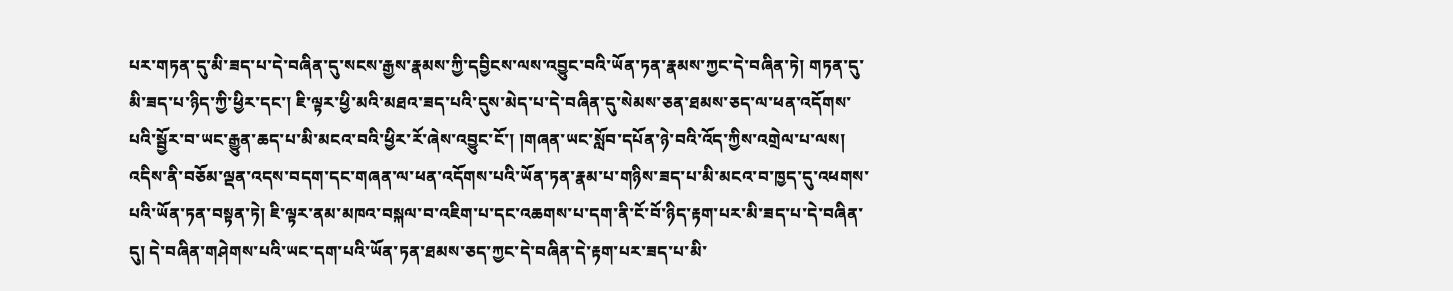པར་གཏན་དུ་མི་ཟད་པ་དེ་བཞིན་དུ་སངས་རྒྱས་རྣམས་ཀྱི་དབྱིངས་ལས་འབྱུང་བའི་ཡོན་ཏན་རྣམས་ཀྱང་དེ་བཞིན་ཏེ། གཏན་དུ་མི་ཟད་པ་ཉིད་ཀྱི་ཕྱིར་དང་། ཇི་ལྟར་ཕྱི་མའི་མཐའ་ཟད་པའི་དུས་མེད་པ་དེ་བཞིན་དུ་སེམས་ཅན་ཐམས་ཅད་ལ་ཕན་འདོགས་པའི་སྦྱོར་བ་ཡང་རྒྱུན་ཆད་པ་མི་མངའ་བའི་ཕྱིར་རོ་ཞེས་འབྱུང་ངོ་། །གཞན་ཡང་སློབ་དཔོན་ཉེ་བའི་འོད་ཀྱིས་འགྲེལ་པ་ལས། འདིས་ནི་བཅོམ་ལྡན་འདས་བདག་དང་གཞན་ལ་ཕན་འདོགས་པའི་ཡོན་ཏན་རྣམ་པ་གཉིས་ཟད་པ་མི་མངའ་བ་ཁྱད་དུ་འཕགས་པའི་ཡོན་ཏན་བསྟན་ཏེ། ཇི་ལྟར་ནམ་མཁའ་བསྐལ་བ་འཇིག་པ་དང་འཆགས་པ་དག་ནི་ངོ་བོ་ཉིད་རྟག་པར་མི་ཟད་པ་དེ་བཞིན་དུ། དེ་བཞིན་གཤེགས་པའི་ཡང་དག་པའི་ཡོན་ཏན་ཐམས་ཅད་ཀྱང་དེ་བཞིན་དེ་རྟག་པར་ཟད་པ་མི་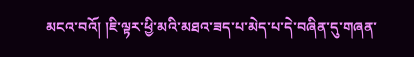མངའ་བའོ། །ཇི་ལྟར་ཕྱི་མའི་མཐའ་ཟད་པ་མེད་པ་དེ་བཞིན་དུ་གཞན་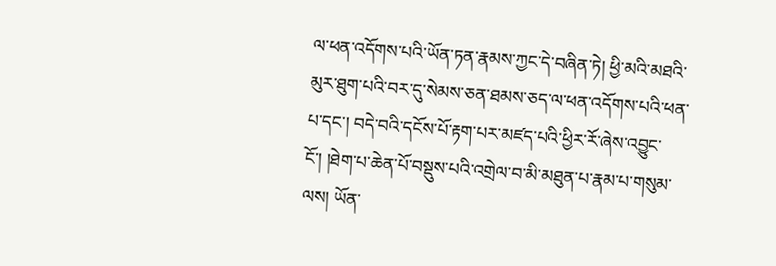ལ་ཕན་འདོགས་པའི་ཡོན་ཏན་རྣམས་ཀྱང་དེ་བཞིན་ཏེ། ཕྱི་མའི་མཐའི་མུར་ཐུག་པའི་བར་དུ་སེམས་ཅན་ཐམས་ཅད་ལ་ཕན་འདོགས་པའི་ཕན་པ་དང་། བདེ་བའི་དངོས་པོ་རྟག་པར་མཛད་པའི་ཕྱིར་རོ་ཞེས་འབྱུང་ངོ་། །ཐེག་པ་ཆེན་པོ་བསྡུས་པའི་འགྲེལ་བ་མི་མཐུན་པ་རྣམ་པ་གསུམ་ལས། ཡོན་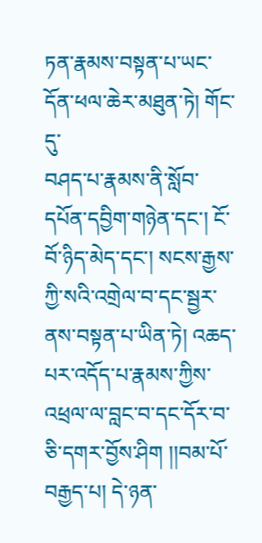ཏན་རྣམས་བསྟན་པ་ཡང་དོན་ཕལ་ཆེར་མཐུན་ཏེ། གོང་དུ་
བཤད་པ་རྣམས་ནི་སློབ་དཔོན་དབྱིག་གཉེན་དང་། ངོ་བོ་ཉིད་མེད་དང་། སངས་རྒྱས་ཀྱི་སའི་འགྲེལ་བ་དང་སྦྱར་ནས་བསྟན་པ་ཡིན་ཏེ། འཆད་པར་འདོད་པ་རྣམས་ཀྱིས་འཕྲལ་ལ་བླང་བ་དང་དོར་བ་ཅི་དགར་བྱོས་ཤིག །།བམ་པོ་བརྒྱད་པ། དེ་ཉན་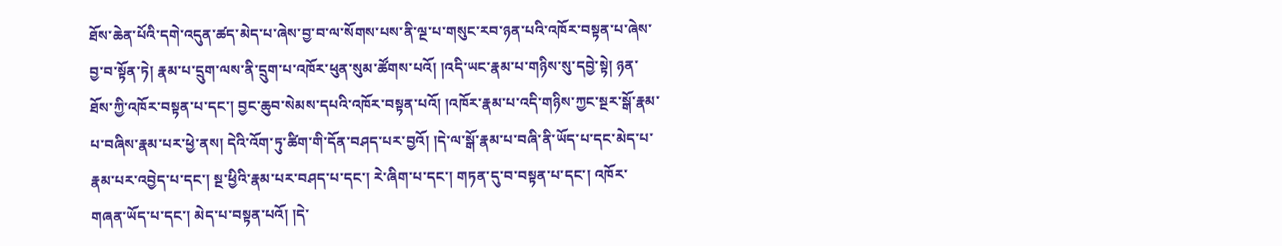ཐོས་ཆེན་པོའི་དགེ་འདུན་ཚད་མེད་པ་ཞེས་བྱ་བ་ལ་སོགས་པས་ནི་ལྔ་པ་གསུང་རབ་ཉན་པའི་འཁོར་བསྟན་པ་ཞེས་བྱ་བ་སྟོན་ཏེ། རྣམ་པ་དྲུག་ལས་ནི་དྲུག་པ་འཁོར་ཕུན་སུམ་ཚོགས་པའོ། །འདི་ཡང་རྣམ་པ་གཉིས་སུ་དབྱེ་སྟེ། ཉན་ཐོས་ཀྱི་འཁོར་བསྟན་པ་དང་། བྱང་ཆུབ་སེམས་དཔའི་འཁོར་བསྟན་པའོ། །འཁོར་རྣམ་པ་འདི་གཉིས་ཀྱང་སྔར་སྒོ་རྣམ་པ་བཞིས་རྣམ་པར་ཕྱེ་ནས། དེའི་འོག་ཏུ་ཚིག་གི་དོན་བཤད་པར་བྱའོ། །དེ་ལ་སྒོ་རྣམ་པ་བཞི་ནི་ཡོད་པ་དང་མེད་པ་རྣམ་པར་འབྱེད་པ་དང་། སྔ་ཕྱིའི་རྣམ་པར་བཤད་པ་དང་། རེ་ཞིག་པ་དང་། གཏན་དུ་བ་བསྟན་པ་དང་། འཁོར་གཞན་ཡོད་པ་དང་། མེད་པ་བསྟན་པའོ། །དེ་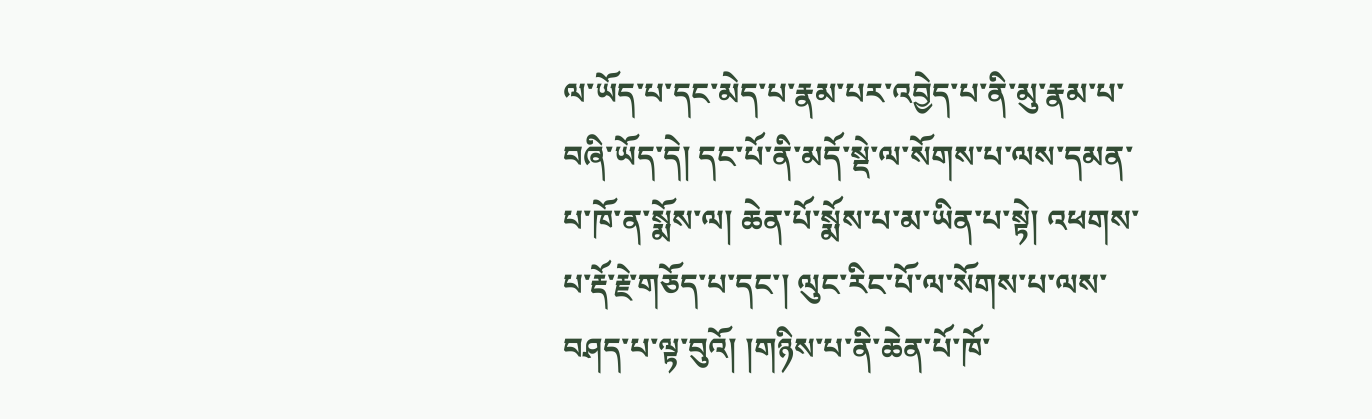ལ་ཡོད་པ་དང་མེད་པ་རྣམ་པར་འབྱེད་པ་ནི་མུ་རྣམ་པ་བཞི་ཡོད་དེ། དང་པོ་ནི་མདོ་སྡེ་ལ་སོགས་པ་ལས་དམན་པ་ཁོ་ན་སྨོས་ལ། ཆེན་པོ་སྨོས་པ་མ་ཡིན་པ་སྟེ། འཕགས་པ་རྡོ་རྗེ་གཅོད་པ་དང་། ལུང་རིང་པོ་ལ་སོགས་པ་ལས་བཤད་པ་ལྟ་བུའོ། །གཉིས་པ་ནི་ཆེན་པོ་ཁོ་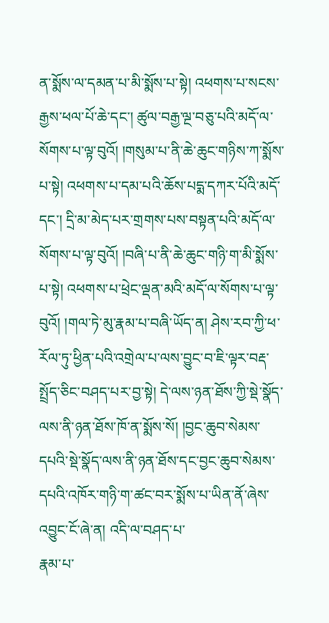ན་སྨོས་ལ་དམན་པ་མི་སྨོས་པ་སྟེ། འཕགས་པ་སངས་རྒྱས་ཕལ་པོ་ཆེ་དང་། ཚུལ་བརྒྱ་ལྔ་བཅུ་པའི་མདོ་ལ་སོགས་པ་ལྟ་བུའོ། །གསུམ་པ་ནི་ཆེ་ཆུང་གཉིས་ཀ་སྨོས་པ་སྟེ། འཕགས་པ་དམ་པའི་ཆོས་པདྨ་དཀར་པོའི་མདོ་དང་། དྲི་མ་མེད་པར་གྲགས་པས་བསྟན་པའི་མདོ་ལ་སོགས་པ་ལྟ་བུའོ། །བཞི་པ་ནི་ཆེ་ཆུང་གཉི་ག་མི་སྨོས་པ་སྟེ། འཕགས་པ་ཕྲེང་ལྡན་མའི་མདོ་ལ་སོགས་པ་ལྟ་བུའོ། །གལ་ཏེ་མུ་རྣམ་པ་བཞི་ཡོད་ན། ཤེས་རབ་ཀྱི་ཕ་རོལ་ཏུ་ཕྱིན་པའི་འགྲེལ་པ་ལས་བྱུང་བ་ཇི་ལྟར་བརྡ་སྤྲོད་ཅིང་བཤད་པར་བྱ་སྟེ། དེ་ལས་ཉན་ཐོས་ཀྱི་སྡེ་སྣོད་ལས་ནི་ཉན་ཐོས་ཁོ་ན་སྨོས་སོ། །བྱང་ཆུབ་སེམས་དཔའི་སྡེ་སྣོད་ལས་ནི་ཉན་ཐོས་དང་བྱང་ཆུབ་སེམས་དཔའི་འཁོར་གཉི་ག་ཚང་བར་སྨོས་པ་ཡིན་ནོ་ཞེས་འབྱུང་ངོ་ཞེ་ན། འདི་ལ་བཤད་པ་
རྣམ་པ་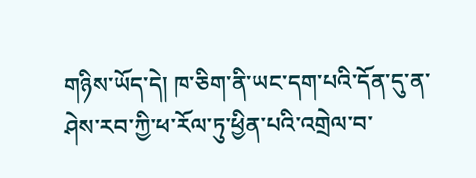གཉིས་ཡོད་དེ། ཁ་ཅིག་ནི་ཡང་དག་པའི་དོན་དུ་ན་ཤེས་རབ་ཀྱི་ཕ་རོལ་ཏུ་ཕྱིན་པའི་འགྲེལ་བ་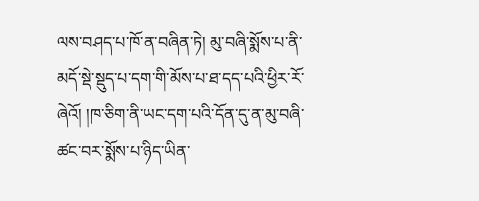ལས་བཤད་པ་ཁོ་ན་བཞིན་ཏེ། མུ་བཞི་སྨོས་པ་ནི་མདོ་སྡེ་སྡུད་པ་དག་གི་མོས་པ་ཐ་དད་པའི་ཕྱིར་རོ་ཞེའོ། །ཁ་ཅིག་ནི་ཡང་དག་པའི་དོན་དུ་ན་མུ་བཞི་ཚང་བར་སྨོས་པ་ཉིད་ཡིན་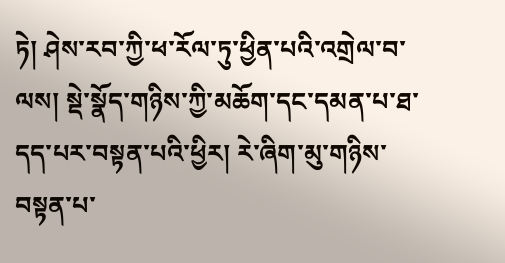ཏེ། ཤེས་རབ་ཀྱི་ཕ་རོལ་ཏུ་ཕྱིན་པའི་འགྲེལ་བ་ལས། སྡེ་སྣོད་གཉིས་ཀྱི་མཆོག་དང་དམན་པ་ཐ་དད་པར་བསྟན་པའི་ཕྱིར། རེ་ཞིག་མུ་གཉིས་བསྟན་པ་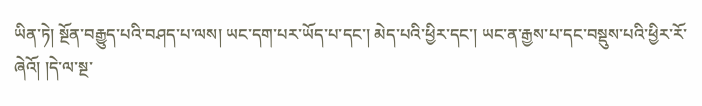ཡིན་ཏེ། སྔོན་བརྒྱུད་པའི་བཤད་པ་ལས། ཡང་དག་པར་ཡོད་པ་དང་། མེད་པའི་ཕྱིར་དང་། ཡང་ན་རྒྱས་པ་དང་བསྡུས་པའི་ཕྱིར་རོ་ཞེའོ། །དེ་ལ་སྔ་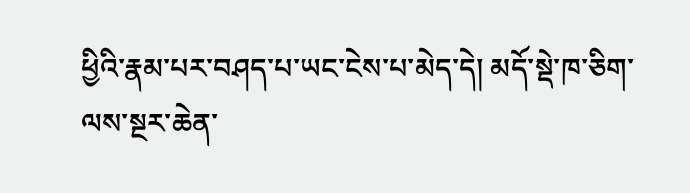ཕྱིའི་རྣམ་པར་བཤད་པ་ཡང་ངེས་པ་མེད་དེ། མདོ་སྡེ་ཁ་ཅིག་ལས་སྔར་ཆེན་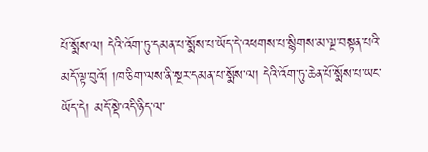པོ་སྨོས་ལ། དེའི་འོག་ཏུ་དམན་པ་སྨོས་པ་ཡོད་དེ་འཕགས་པ་སྙིགས་མ་ལྔ་བསྟན་པའི་མདོ་ལྟ་བུའོ། །ཁ་ཅིག་ལས་ནི་སྔར་དམན་པ་སྨོས་ལ། དེའི་འོག་ཏུ་ཆེན་པོ་སྨོས་པ་ཡང་ཡོད་དེ། མདོ་སྡེ་འདི་ཉིད་ལ་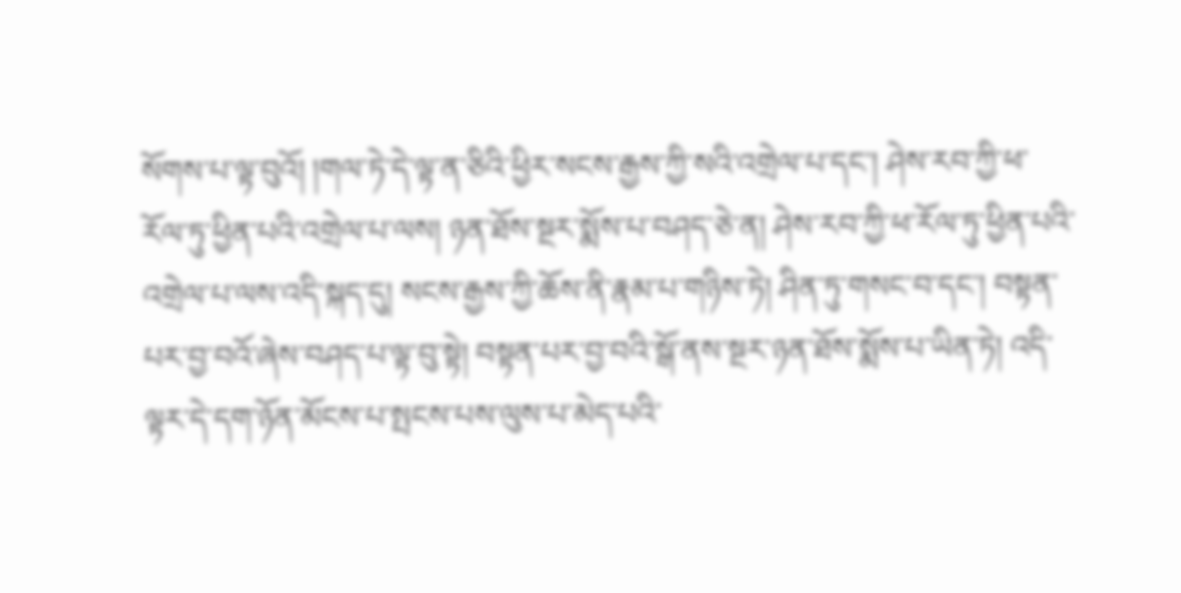སོགས་པ་ལྟ་བུའོ། །གལ་ཏེ་དེ་ལྟ་ན་ཅིའི་ཕྱིར་སངས་རྒྱས་ཀྱི་སའི་འགྲེལ་པ་དང་། ཤེས་རབ་ཀྱི་ཕ་རོལ་ཏུ་ཕྱིན་པའི་འགྲེལ་པ་ལས། ཉན་ཐོས་སྔར་སྨོས་པ་བཤད་ཅེ་ན། ཤེས་རབ་ཀྱི་ཕ་རོལ་ཏུ་ཕྱིན་པའི་འགྲེལ་པ་ལས་འདི་སྐད་དུ། སངས་རྒྱས་ཀྱི་ཆོས་ནི་རྣམ་པ་གཉིས་ཏེ། ཤིན་ཏུ་གསང་བ་དང་། བསྟན་པར་བྱ་བའོ་ཞེས་བཤད་པ་ལྟ་བུ་སྟེ། བསྟན་པར་བྱ་བའི་སྒོ་ནས་སྔར་ཉན་ཐོས་སྨོས་པ་ཡིན་ཏེ། འདི་ལྟར་དེ་དག་ཉོན་མོངས་པ་སྤངས་པས་ལུས་པ་མེད་པའི་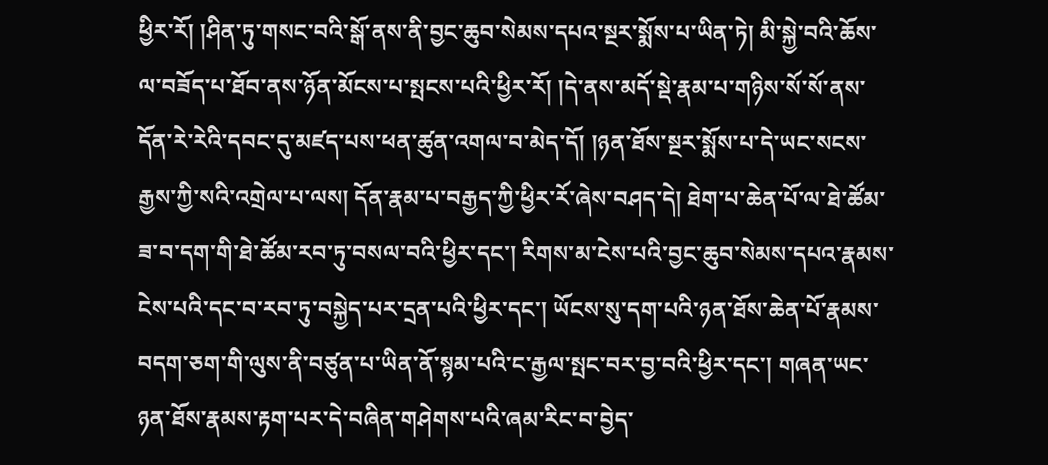ཕྱིར་རོ། །ཤིན་ཏུ་གསང་བའི་སྒོ་ནས་ནི་བྱང་ཆུབ་སེམས་དཔའ་སྔར་སྨོས་པ་ཡིན་ཏེ། མི་སྐྱེ་བའི་ཆོས་ལ་བཟོད་པ་ཐོབ་ནས་ཉོན་མོངས་པ་སྤངས་པའི་ཕྱིར་རོ། །དེ་ནས་མདོ་སྡེ་རྣམ་པ་གཉིས་སོ་སོ་ནས་དོན་རེ་རེའི་དབང་དུ་མཛད་པས་ཕན་ཚུན་འགལ་བ་མེད་དོ། །ཉན་ཐོས་སྔར་སྨོས་པ་དེ་ཡང་སངས་རྒྱས་ཀྱི་སའི་འགྲེལ་པ་ལས། དོན་རྣམ་པ་བརྒྱད་ཀྱི་ཕྱིར་རོ་ཞེས་བཤད་དེ། ཐེག་པ་ཆེན་པོ་ལ་ཐེ་ཚོམ་ཟ་བ་དག་གི་ཐེ་ཚོམ་རབ་ཏུ་བསལ་བའི་ཕྱིར་དང་། རིགས་མ་ངེས་པའི་བྱང་ཆུབ་སེམས་དཔའ་རྣམས་ངེས་པའི་དང་བ་རབ་ཏུ་བསྐྱེད་པར་དྲན་པའི་ཕྱིར་དང་། ཡོངས་སུ་དག་པའི་ཉན་ཐོས་ཆེན་པོ་རྣམས་
བདག་ཅག་གི་ལུས་ནི་བཙུན་པ་ཡིན་ནོ་སྙམ་པའི་ང་རྒྱལ་སྤང་བར་བྱ་བའི་ཕྱིར་དང་། གཞན་ཡང་ཉན་ཐོས་རྣམས་རྟག་པར་དེ་བཞིན་གཤེགས་པའི་ཞམ་རིང་བ་བྱེད་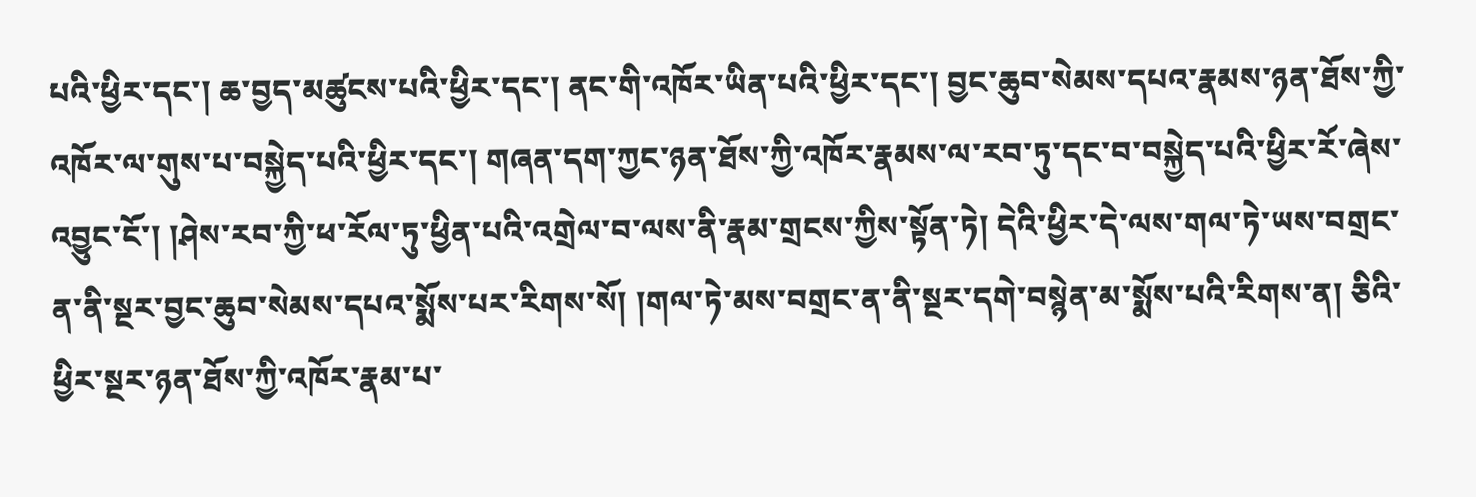པའི་ཕྱིར་དང་། ཆ་བྱད་མཚུངས་པའི་ཕྱིར་དང་། ནང་གི་འཁོར་ཡིན་པའི་ཕྱིར་དང་། བྱང་ཆུབ་སེམས་དཔའ་རྣམས་ཉན་ཐོས་ཀྱི་འཁོར་ལ་གུས་པ་བསྐྱེད་པའི་ཕྱིར་དང་། གཞན་དག་ཀྱང་ཉན་ཐོས་ཀྱི་འཁོར་རྣམས་ལ་རབ་ཏུ་དང་བ་བསྐྱེད་པའི་ཕྱིར་རོ་ཞེས་འབྱུང་ངོ་། །ཤེས་རབ་ཀྱི་ཕ་རོལ་ཏུ་ཕྱིན་པའི་འགྲེལ་བ་ལས་ནི་རྣམ་གྲངས་ཀྱིས་སྟོན་ཏེ། དེའི་ཕྱིར་དེ་ལས་གལ་ཏེ་ཡས་བགྲང་ན་ནི་སྔར་བྱང་ཆུབ་སེམས་དཔའ་སྨོས་པར་རིགས་སོ། །གལ་ཏེ་མས་བགྲང་ན་ནི་སྔར་དགེ་བསྙེན་མ་སྨོས་པའི་རིགས་ན། ཅིའི་ཕྱིར་སྔར་ཉན་ཐོས་ཀྱི་འཁོར་རྣམ་པ་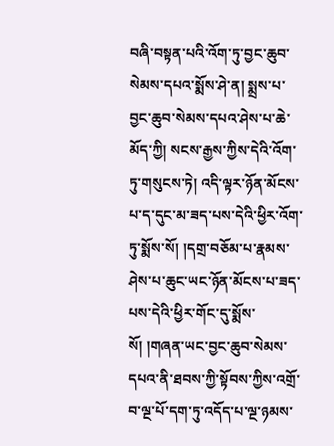བཞི་བསྟན་པའི་འོག་ཏུ་བྱང་ཆུབ་སེམས་དཔའ་སྨོས་ཤེ་ན། སྨྲས་པ་བྱང་ཆུབ་སེམས་དཔའ་ཤེས་པ་ཆེ་མོད་ཀྱི། སངས་རྒྱས་ཀྱིས་དེའི་འོག་ཏུ་གསུངས་ཏེ། འདི་ལྟར་ཉོན་མོངས་པ་ད་དུང་མ་ཟད་པས་དེའི་ཕྱིར་འོག་ཏུ་སྨོས་སོ། །དགྲ་བཅོམ་པ་རྣམས་ཤེས་པ་ཆུང་ཡང་ཉོན་མོངས་པ་ཟད་པས་དེའི་ཕྱིར་གོང་དུ་སྨོས་སོ། །གཞན་ཡང་བྱང་ཆུབ་སེམས་དཔའ་ནི་ཐབས་ཀྱི་སྟོབས་ཀྱིས་འགྲོ་བ་ལྔ་པོ་དག་ཏུ་འདོད་པ་ལྔ་ཉམས་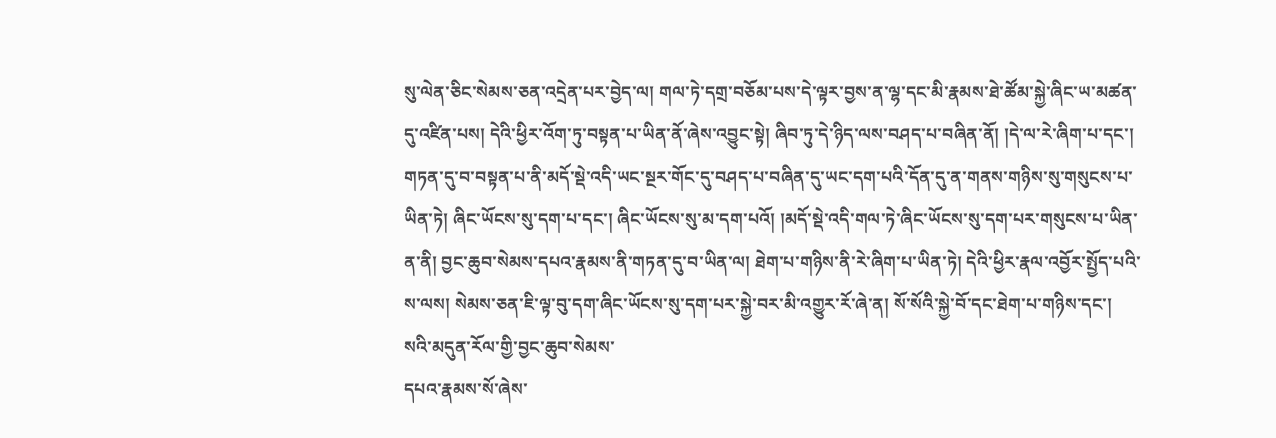སུ་ལེན་ཅིང་སེམས་ཅན་འདྲེན་པར་བྱེད་ལ། གལ་ཏེ་དགྲ་བཅོམ་པས་དེ་ལྟར་བྱས་ན་ལྷ་དང་མི་རྣམས་ཐེ་ཚོམ་སྐྱེ་ཞིང་ཡ་མཚན་དུ་འཛིན་པས། དེའི་ཕྱིར་འོག་ཏུ་བསྟན་པ་ཡིན་ནོ་ཞེས་འབྱུང་སྟེ། ཞིབ་ཏུ་དེ་ཉིད་ལས་བཤད་པ་བཞིན་ནོ། །དེ་ལ་རེ་ཞིག་པ་དང་། གཏན་དུ་བ་བསྟན་པ་ནི་མདོ་སྡེ་འདི་ཡང་སྔར་གོང་དུ་བཤད་པ་བཞིན་དུ་ཡང་དག་པའི་དོན་དུ་ན་གནས་གཉིས་སུ་གསུངས་པ་ཡིན་ཏེ། ཞིང་ཡོངས་སུ་དག་པ་དང་། ཞིང་ཡོངས་སུ་མ་དག་པའོ། །མདོ་སྡེ་འདི་གལ་ཏེ་ཞིང་ཡོངས་སུ་དག་པར་གསུངས་པ་ཡིན་ན་ནི། བྱང་ཆུབ་སེམས་དཔའ་རྣམས་ནི་གཏན་དུ་བ་ཡིན་ལ། ཐེག་པ་གཉིས་ནི་རེ་ཞིག་པ་ཡིན་ཏེ། དེའི་ཕྱིར་རྣལ་འབྱོར་སྤྱོད་པའི་ས་ལས། སེམས་ཅན་ཇི་ལྟ་བུ་དག་ཞིང་ཡོངས་སུ་དག་པར་སྐྱེ་བར་མི་འགྱུར་རོ་ཞེ་ན། སོ་སོའི་སྐྱེ་བོ་དང་ཐེག་པ་གཉིས་དང་། སའི་མདུན་རོལ་གྱི་བྱང་ཆུབ་སེམས་
དཔའ་རྣམས་སོ་ཞེས་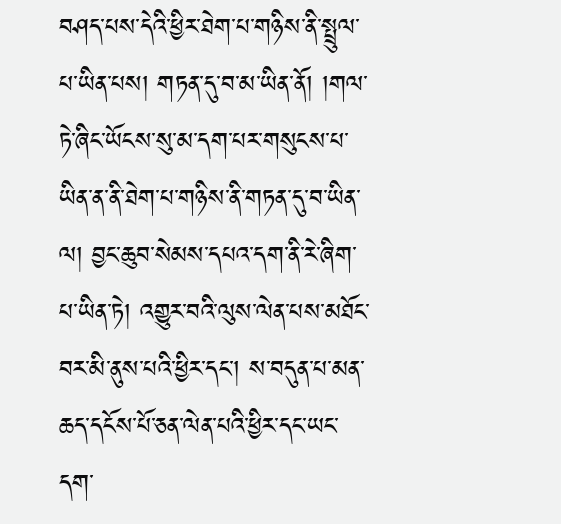བཤད་པས་དེའི་ཕྱིར་ཐེག་པ་གཉིས་ནི་སྤྲུལ་པ་ཡིན་པས། གཏན་དུ་བ་མ་ཡིན་ནོ། །གལ་ཏེ་ཞིང་ཡོངས་སུ་མ་དག་པར་གསུངས་པ་ཡིན་ན་ནི་ཐེག་པ་གཉིས་ནི་གཏན་དུ་བ་ཡིན་ལ། བྱང་ཆུབ་སེམས་དཔའ་དག་ནི་རེ་ཞིག་པ་ཡིན་ཏེ། འགྱུར་བའི་ལུས་ལེན་པས་མཐོང་བར་མི་ནུས་པའི་ཕྱིར་དང་། ས་བདུན་པ་མན་ཆད་དངོས་པོ་ཅན་ལེན་པའི་ཕྱིར་དང་ཡང་དག་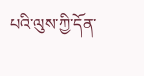པའི་ལུས་ཀྱི་དོན་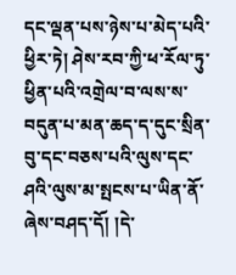དང་ལྡན་པས་ཉེས་པ་མེད་པའི་ཕྱིར་ཏེ། ཤེས་རབ་ཀྱི་ཕ་རོལ་ཏུ་ཕྱིན་པའི་འགྲེལ་བ་ལས་ས་བདུན་པ་མན་ཆད་ད་དུང་སྲིན་བུ་དང་བཅས་པའི་ལུས་དང་ཤའི་ལུས་མ་སྤངས་པ་ཡིན་ནོ་ཞེས་བཤད་དོ། །དེ་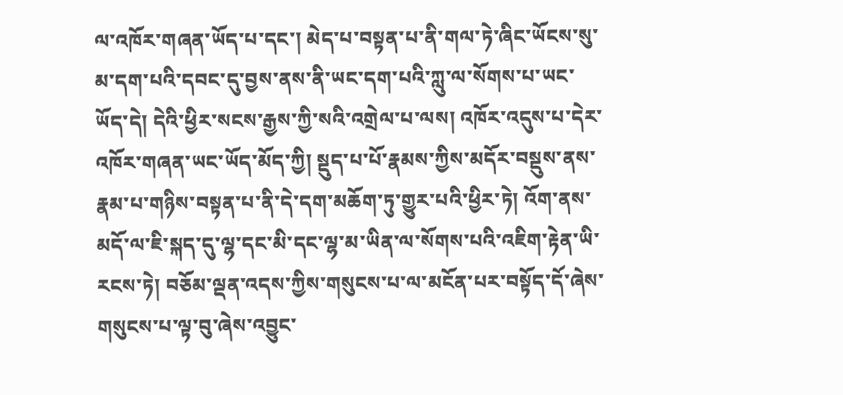ལ་འཁོར་གཞན་ཡོད་པ་དང་། མེད་པ་བསྟན་པ་ནི་གལ་ཏེ་ཞིང་ཡོངས་སུ་མ་དག་པའི་དབང་དུ་བྱས་ནས་ནི་ཡང་དག་པའི་ཀླུ་ལ་སོགས་པ་ཡང་ཡོད་དེ། དེའི་ཕྱིར་སངས་རྒྱས་ཀྱི་སའི་འགྲེལ་པ་ལས། འཁོར་འདུས་པ་དེར་འཁོར་གཞན་ཡང་ཡོད་མོད་ཀྱི། སྡུད་པ་པོ་རྣམས་ཀྱིས་མདོར་བསྡུས་ནས་རྣམ་པ་གཉིས་བསྟན་པ་ནི་དེ་དག་མཆོག་ཏུ་གྱུར་པའི་ཕྱིར་ཏེ། འོག་ནས་མདོ་ལ་ཇི་སྐད་དུ་ལྷ་དང་མི་དང་ལྷ་མ་ཡིན་ལ་སོགས་པའི་འཇིག་རྟེན་ཡི་རངས་ཏེ། བཅོམ་ལྡན་འདས་ཀྱིས་གསུངས་པ་ལ་མངོན་པར་བསྟོད་དོ་ཞེས་གསུངས་པ་ལྟ་བུ་ཞེས་འབྱུང་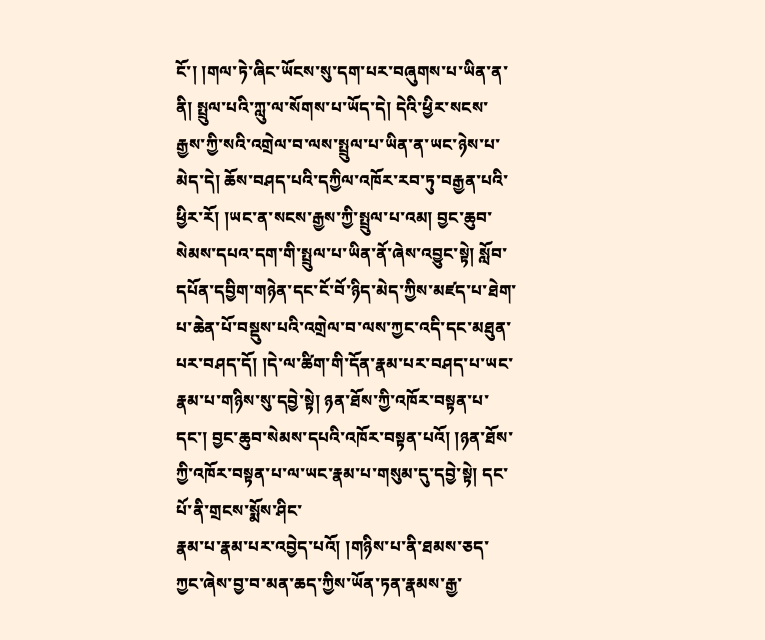ངོ་། །གལ་ཏེ་ཞིང་ཡོངས་སུ་དག་པར་བཞུགས་པ་ཡིན་ན་ནི། སྤྲུལ་པའི་ཀླུ་ལ་སོགས་པ་ཡོད་དེ། དེའི་ཕྱིར་སངས་རྒྱས་ཀྱི་སའི་འགྲེལ་བ་ལས་སྤྲུལ་པ་ཡིན་ན་ཡང་ཉེས་པ་མེད་དེ། ཆོས་བཤད་པའི་དཀྱིལ་འཁོར་རབ་ཏུ་བརྒྱན་པའི་ཕྱིར་རོ། །ཡང་ན་སངས་རྒྱས་ཀྱི་སྤྲུལ་པ་འམ། བྱང་ཆུབ་སེམས་དཔའ་དག་གི་སྤྲུལ་པ་ཡིན་ནོ་ཞེས་འབྱུང་སྟེ། སློབ་དཔོན་དབྱིག་གཉེན་དང་ངོ་བོ་ཉིད་མེད་ཀྱིས་མཛད་པ་ཐེག་པ་ཆེན་པོ་བསྡུས་པའི་འགྲེལ་བ་ལས་ཀྱང་འདི་དང་མཐུན་པར་བཤད་དོ། །དེ་ལ་ཚིག་གི་དོན་རྣམ་པར་བཤད་པ་ཡང་རྣམ་པ་གཉིས་སུ་དབྱེ་སྟེ། ཉན་ཐོས་ཀྱི་འཁོར་བསྟན་པ་དང་། བྱང་ཆུབ་སེམས་དཔའི་འཁོར་བསྟན་པའོ། །ཉན་ཐོས་ཀྱི་འཁོར་བསྟན་པ་ལ་ཡང་རྣམ་པ་གསུམ་དུ་དབྱེ་སྟེ། དང་པོ་ནི་གྲངས་སྨོས་ཤིང་
རྣམ་པ་རྣམ་པར་འབྱེད་པའོ། །གཉིས་པ་ནི་ཐམས་ཅད་ཀྱང་ཞེས་བྱ་བ་མན་ཆད་ཀྱིས་ཡོན་ཏན་རྣམས་རྒྱ་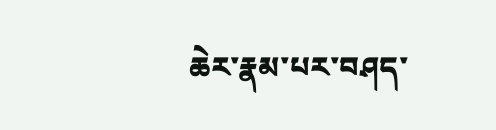ཆེར་རྣམ་པར་བཤད་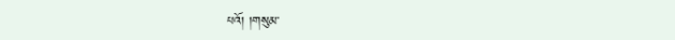པའོ། །གསུམ་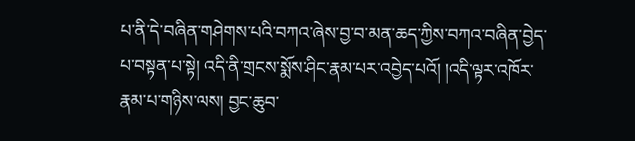པ་ནི་དེ་བཞིན་གཤེགས་པའི་བཀའ་ཞེས་བྱ་བ་མན་ཆད་ཀྱིས་བཀའ་བཞིན་བྱེད་པ་བསྟན་པ་སྟེ། འདི་ནི་གྲངས་སྨོས་ཤིང་རྣམ་པར་འབྱེད་པའོ། །འདི་ལྟར་འཁོར་རྣམ་པ་གཉིས་ལས། བྱང་ཆུབ་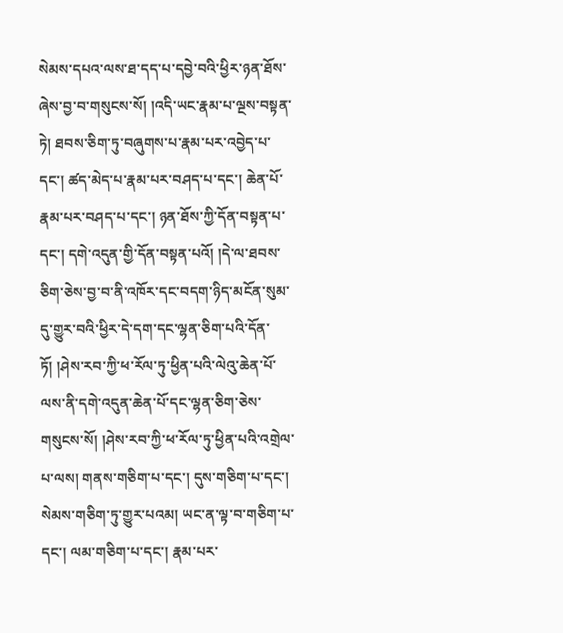སེམས་དཔའ་ལས་ཐ་དད་པ་དབྱེ་བའི་ཕྱིར་ཉན་ཐོས་ཞེས་བྱ་བ་གསུངས་སོ། །འདི་ཡང་རྣམ་པ་ལྔས་བསྟན་ཏེ། ཐབས་ཅིག་ཏུ་བཞུགས་པ་རྣམ་པར་འབྱེད་པ་དང་། ཚད་མེད་པ་རྣམ་པར་བཤད་པ་དང་། ཆེན་པོ་རྣམ་པར་བཤད་པ་དང་། ཉན་ཐོས་ཀྱི་དོན་བསྟན་པ་དང་། དགེ་འདུན་གྱི་དོན་བསྟན་པའོ། །དེ་ལ་ཐབས་ཅིག་ཅེས་བྱ་བ་ནི་འཁོར་དང་བདག་ཉིད་མངོན་སུམ་དུ་གྱུར་བའི་ཕྱིར་དེ་དག་དང་ལྷན་ཅིག་པའི་དོན་ཏོ། །ཤེས་རབ་ཀྱི་ཕ་རོལ་ཏུ་ཕྱིན་པའི་ལེའུ་ཆེན་པོ་ལས་ནི་དགེ་འདུན་ཆེན་པོ་དང་ལྷན་ཅིག་ཅེས་གསུངས་སོ། །ཤེས་རབ་ཀྱི་ཕ་རོལ་ཏུ་ཕྱིན་པའི་འགྲེལ་པ་ལས། གནས་གཅིག་པ་དང་། དུས་གཅིག་པ་དང་། སེམས་གཅིག་ཏུ་གྱུར་པའམ། ཡང་ན་ལྟ་བ་གཅིག་པ་དང་། ལམ་གཅིག་པ་དང་། རྣམ་པར་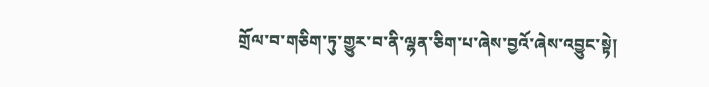གྲོལ་བ་གཅིག་ཏུ་གྱུར་བ་ནི་ལྷན་ཅིག་པ་ཞེས་བྱའོ་ཞེས་འབྱུང་སྟེ།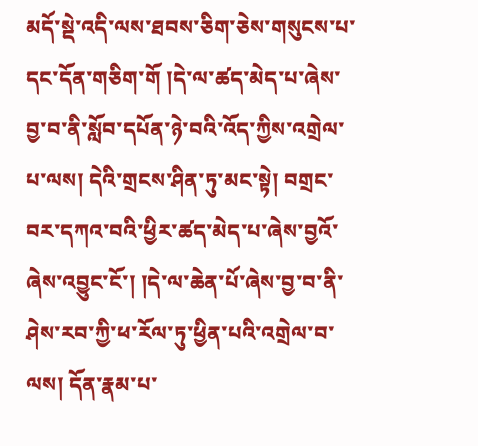མདོ་སྡེ་འདི་ལས་ཐབས་ཅིག་ཅེས་གསུངས་པ་དང་དོན་གཅིག་གོ །དེ་ལ་ཚད་མེད་པ་ཞེས་བྱ་བ་ནི་སློབ་དཔོན་ཉེ་བའི་འོད་ཀྱིས་འགྲེལ་པ་ལས། དེའི་གྲངས་ཤིན་ཏུ་མང་སྟེ། བགྲང་བར་དཀའ་བའི་ཕྱིར་ཚད་མེད་པ་ཞེས་བྱའོ་ཞེས་འབྱུང་ངོ་། །དེ་ལ་ཆེན་པོ་ཞེས་བྱ་བ་ནི་ཤེས་རབ་ཀྱི་ཕ་རོལ་ཏུ་ཕྱིན་པའི་འགྲེལ་བ་ལས། དོན་རྣམ་པ་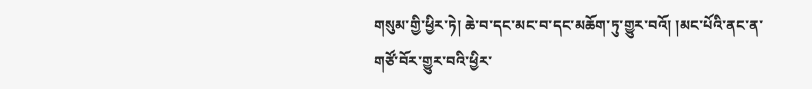གསུམ་གྱི་ཕྱིར་ཏེ། ཆེ་བ་དང་མང་བ་དང་མཆོག་ཏུ་གྱུར་བའོ། །མང་པོའི་ནང་ན་གཙོ་བོར་གྱུར་བའི་ཕྱིར་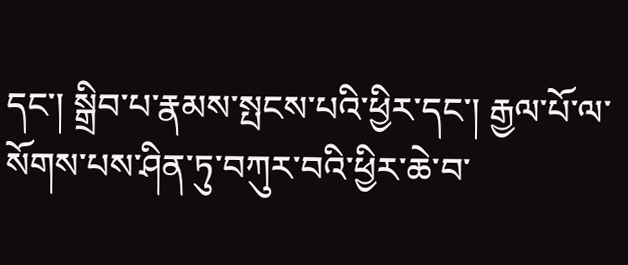དང་། སྒྲིབ་པ་རྣམས་སྤངས་པའི་ཕྱིར་དང་། རྒྱལ་པོ་ལ་སོགས་པས་ཤིན་ཏུ་བཀུར་བའི་ཕྱིར་ཆེ་བ་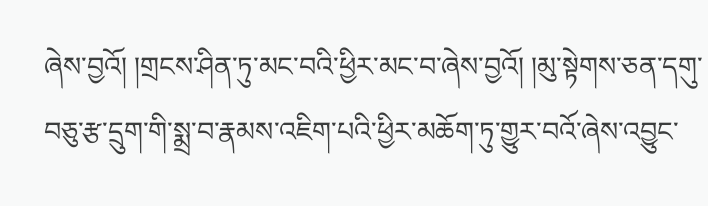ཞེས་བྱའོ། །གྲངས་ཤིན་ཏུ་མང་བའི་ཕྱིར་མང་བ་ཞེས་བྱའོ། །མུ་སྟེགས་ཅན་དགུ་བཅུ་རྩ་དྲུག་གི་སྨྲ་བ་རྣམས་འཇིག་པའི་ཕྱིར་མཆོག་ཏུ་གྱུར་བའོ་ཞེས་འབྱུང་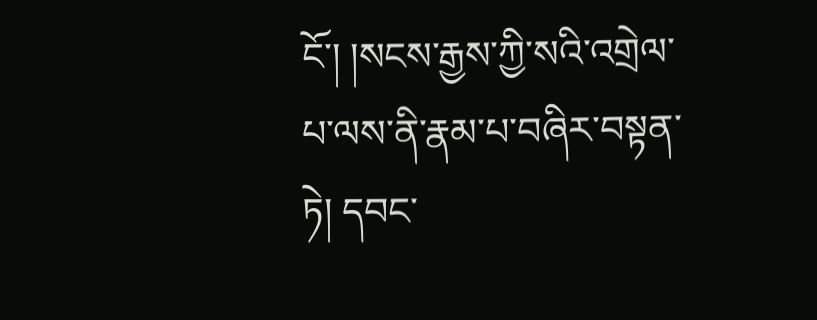ངོ་། །སངས་རྒྱས་ཀྱི་སའི་འགྲེལ་པ་ལས་ནི་རྣམ་པ་བཞིར་བསྟན་ཏེ། དབང་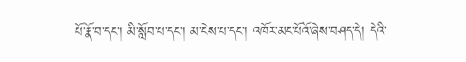པོ་རྣོ་བ་དང་། མི་སློབ་པ་དང་། མ་ངེས་པ་དང་། འཁོར་མང་པོའོ་ཞེས་བཤད་དེ། དེའི་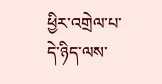ཕྱིར་འགྲེལ་པ་དེ་ཉིད་ལས་